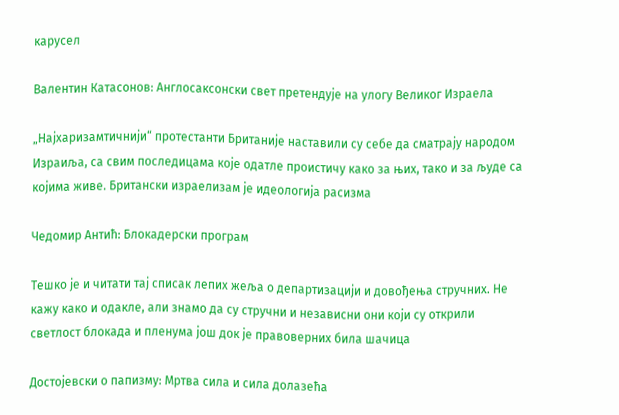карусел

Валентин Катасонов: Англосаксонски свет претендује на улогу Великог Израела

„Најхаризамтичнији“ протестанти Британије наставили су себе да сматрају народом Израиља, са свим последицама које одатле проистичу како за њих, тако и за људе са којима живе. Британски израелизам је идеологија расизма

Чедомир Антић: Блокадерски програм

Тешко је и читати тај списак лепих жеља о департизацији и довођења стручних. Не кажу како и одакле, али знамо да су стручни и независни они који су открили светлост блокада и пленума још док је правоверних била шачица

Достојевски о папизму: Мртва сила и сила долазећа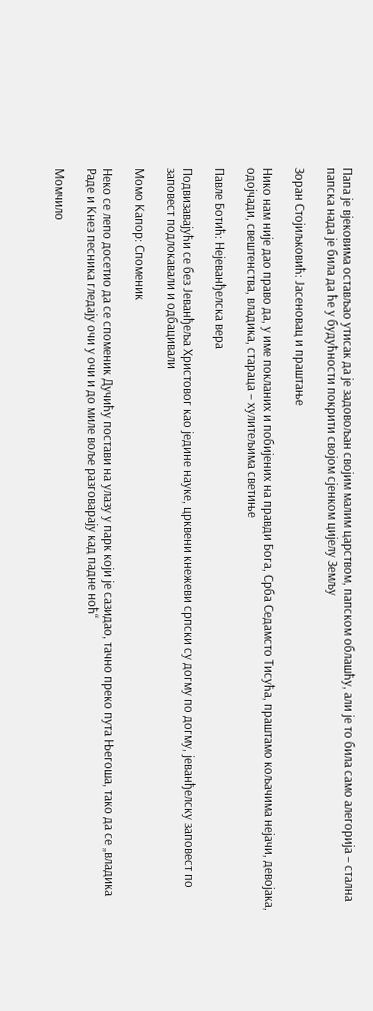Папа је вјековима остављао утисак да је задовољан својим малим царством, папском облашћу, али је то била само алегорија – стална папска нада је била да ће у будућности покрити својом сјенком цијелу Земљу

Зоран Стојиљковић: Јасеновац и праштање

Нико нам није дао право да, у име покланих и побијених на правди Бога, Срба Седамсто Тисућа, праштамо кољачима нејачи, девојака, одојчади, свештенства, владика, стараца – хулитељима светиње

Павле Ботић: Нејеванђелска вера

Подвизавајући се без Јеванђеља Христовог као једине науке, црквени кнежеви српски су догму по догму, јеванђелску заповест по заповест подлокавали и одбацивали

Момо Капор: Споменик

Неко се лепо досетио да се споменик Дучићу постави на улазу у парк који је сазидао, тачно преко пута Његоша, тако да се „владика Раде и Кнез песника гледају очи у очи и до миле воље разговарају кад падне ноћ“

Момчило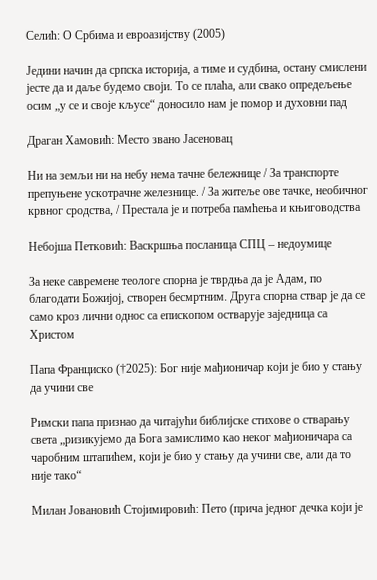Селић: О Србима и евроазијству (2005)

Једини начин да српска историја, а тиме и судбина, остану смислени јесте да и даље будемо своји. То се плаћа, али свако опредељење осим „у се и своје кљусе“ доносило нам је помор и духовни пад

Драган Хамовић: Место звано Јасеновац

Ни на земљи ни на небу нема тачне бележнице / За транспорте препуњене ускотрачне железнице. / За житеље ове тачке, необичног крвног сродства, / Престала је и потреба памћења и књиговодства

Небојша Петковић: Васкршња посланица СПЦ – недоумице

За неке савремене теологе спорна је тврдња да је Адам, по благодати Божијој, створен бесмртним. Друга спорна ствар је да се само кроз лични однос са епископом остварује заједница са Христом

Папа Франциско (†2025): Бог није мађионичар који је био у стању да учини све

Римски папа признао да читајући библијске стихове о стварању света „ризикујемо да Бога замислимо као неког мађионичара са чаробним штапићем, који је био у стању да учини све, али да то није тако“

Милан Јовановић Стојимировић: Пето (прича једног дечка који је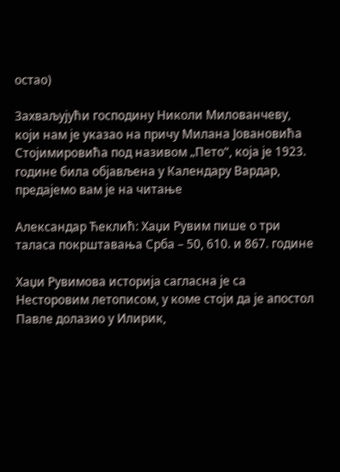остао)

Захваљујући господину Николи Милованчеву, који нам је указао на причу Милана Јовановића Стојимировића под називом „Пето“, која је 1923. године била објављена у Календару Вардар, предајемо вам је на читање

Александар Ћеклић: Хаџи Рувим пише о три таласа покрштавања Срба – 50, 610. и 867. године

Хаџи Рувимова историја сагласна је са Несторовим летописом, у коме стоји да је апостол Павле долазио у Илирик,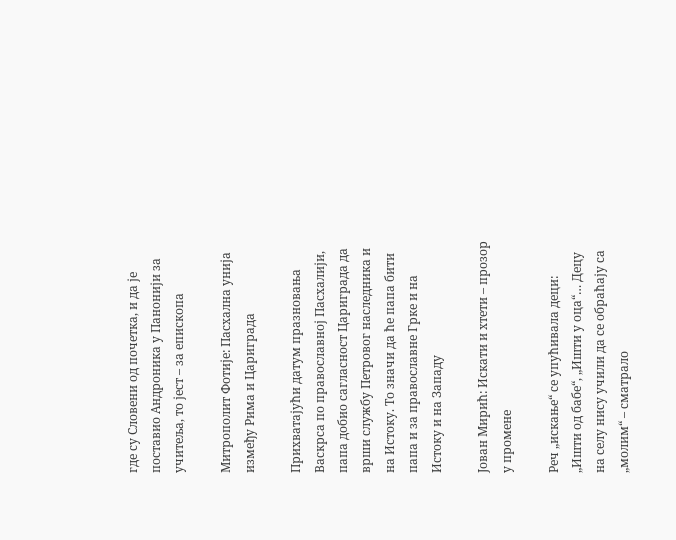где су Словени од почетка, и да је поставио Андроника у Панонији за учитеља, то јест – за епископа

Митрополит Фотије: Пасхална унија између Рима и Цариграда

Прихватајући датум празновања Васкрса по православној Пасхалији, папа добио сагласност Цариграда да врши службу Петровог наследника и на Истоку. То значи да ће папа бити папа и за православне Грке и на Истоку и на Западу

Јован Мирић: Искати и хтети – прозор у промене

Реч „искање“ се упућивала деци: „Ишти од бабе“, „Ишти у оца“… Децу на селу нису учили да се обраћају са „молим“ – сматрало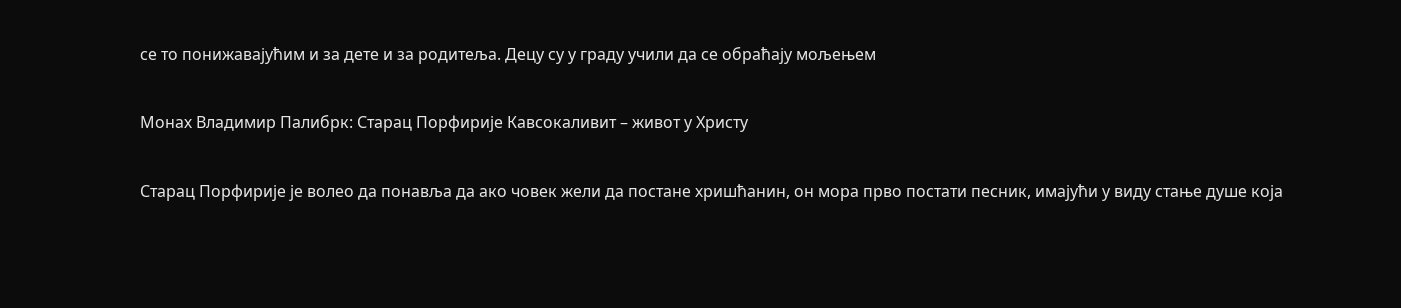се то понижавајућим и за дете и за родитеља. Децу су у граду учили да се обраћају мољењем

Монах Владимир Палибрк: Старац Порфирије Кавсокаливит – живот у Христу

Старац Порфирије је волео да понавља да ако човек жели да постане хришћанин, он мора прво постати песник, имајући у виду стање душе која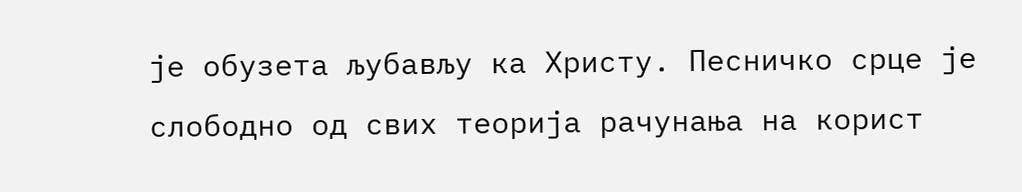је обузета љубављу ка Христу. Песничко срце је слободно од свих теорија рачунања на корист